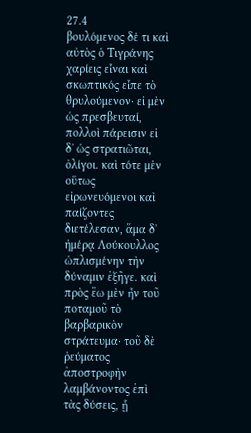27.4
βουλόμενος δέ τι καὶ αὐτὸς ὁ Τιγράνης χαρίεις εἶναι καὶ σκωπτικός εἶπε τὸ θρυλούμενον· εἰ μὲν ὡς πρεσβευταί, πολλοὶ πάρεισιν εἰ δʼ ὡς στρατιῶται, ὀλίγοι. καὶ τότε μὲν οὕτως εἰρωνευόμενοι καὶ παίζοντες διετέλεσαν, ἅμα δʼ ἡμέρᾳ Λούκουλλος ὡπλισμένην τὴν δύναμιν ἐξῆγε. καὶ πρὸς ἕω μὲν ἦν τοῦ ποταμοῦ τὸ βαρβαρικὸν στράτευμα· τοῦ δὲ ῥεύματος ἀποστροφὴν λαμβάνοντος ἐπὶ τὰς δύσεις, ᾗ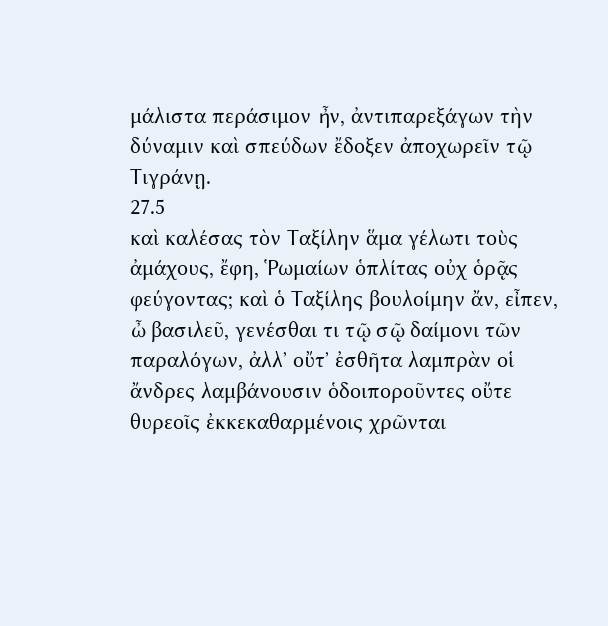μάλιστα περάσιμον ἦν, ἀντιπαρεξάγων τὴν δύναμιν καὶ σπεύδων ἔδοξεν ἀποχωρεῖν τῷ Τιγράνῃ.
27.5
καὶ καλέσας τὸν Ταξίλην ἅμα γέλωτι τοὺς ἀμάχους, ἔφη, Ῥωμαίων ὁπλίτας οὐχ ὁρᾷς φεύγοντας; καὶ ὁ Ταξίλης βουλοίμην ἄν, εἶπεν, ὦ βασιλεῦ, γενέσθαι τι τῷ σῷ δαίμονι τῶν παραλόγων, ἀλλʼ οὔτʼ ἐσθῆτα λαμπρὰν οἱ ἄνδρες λαμβάνουσιν ὁδοιποροῦντες οὔτε θυρεοῖς ἐκκεκαθαρμένοις χρῶνται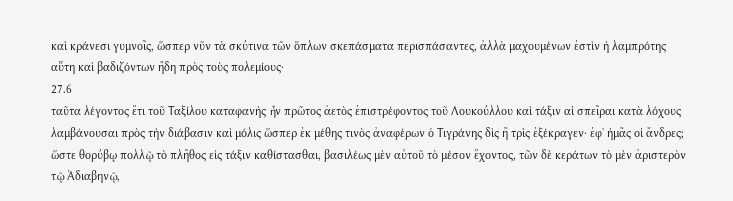καὶ κράνεσι γυμνοῖς, ὥσπερ νῦν τὰ σκύτινα τῶν ὅπλων σκεπάσματα περισπάσαντες, ἀλλὰ μαχουμένων ἐστὶν ἡ λαμπρότης αὕτη καὶ βαδιζόντων ἤδη πρὸς τοὺς πολεμίους·
27.6
ταῦτα λέγοντος ἔτι τοῦ Ταξίλου καταφανὴς ἦν πρῶτος ἀετὸς ἐπιστρέφοντος τοῦ Λουκούλλου καὶ τάξιν αἱ σπεῖραι κατὰ λόχους λαμβάνουσαι πρὸς τὴν διάβασιν καὶ μόλις ὥσπερ ἐκ μέθης τινὸς ἀναφέρων ὁ Τιγράνης δὶς ἢ τρὶς ἐξέκραγεν· ἐφʼ ἡμᾶς οἱ ἄνδρες; ὥστε θορύβῳ πολλῷ τὸ πλῆθος εἰς τάξιν καθίστασθαι, βασιλέως μὲν αὐτοῦ τὸ μέσον ἔχοντος, τῶν δὲ κεράτων τὸ μὲν ἀριστερὸν τῷ Ἀδιαβηνῷ,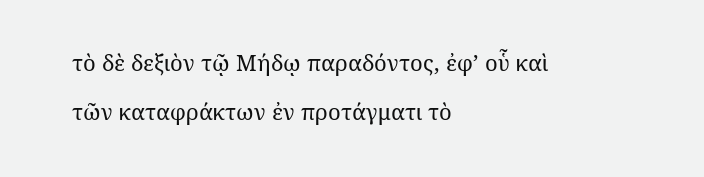τὸ δὲ δεξιὸν τῷ Μήδῳ παραδόντος, ἐφʼ οὗ καὶ τῶν καταφράκτων ἐν προτάγματι τὸ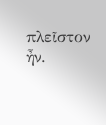πλεῖστον ἦν.